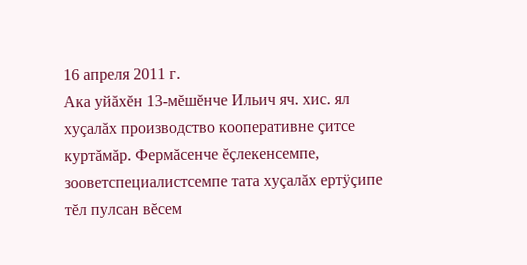16 апреля 2011 г.
Ака уйăхĕн 13-мĕшĕнче Ильич яч. хис. ял хуçалăх производство кооперативне çитсе куртăмăр. Фермăсенче ĕçлекенсемпе, зооветспециалистсемпе тата хуçалăх ертÿçипе тĕл пулсан вĕсем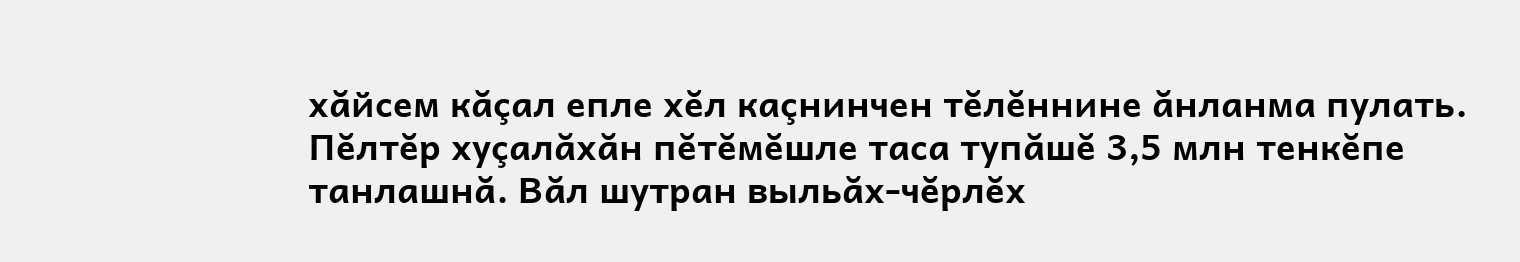хăйсем кăçал епле хĕл каçнинчен тĕлĕннине ăнланма пулать. Пĕлтĕр хуçалăхăн пĕтĕмĕшле таса тупăшĕ 3,5 млн тенкĕпе танлашнă. Вăл шутран выльăх-чĕрлĕх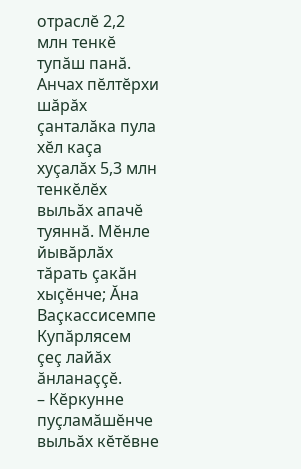отраслĕ 2,2 млн тенкĕ тупăш панă. Анчах пĕлтĕрхи шăрăх çанталăка пула хĕл каçа хуçалăх 5,3 млн тенкĕлĕх выльăх апачĕ туяннă. Мĕнле йывăрлăх тăрать çакăн хыçĕнче; Ăна Ваçкассисемпе Купăрлясем çеç лайăх ăнланаççĕ.
– Кĕркунне пуçламăшĕнче выльăх кĕтĕвне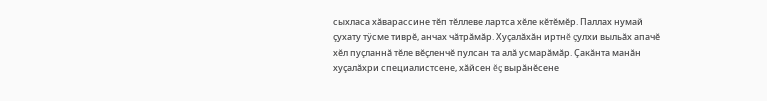сыхласа хăварассине тĕп тĕллеве лартса хĕле кĕтĕмĕр. Паллах нумай çухату тÿсме тиврĕ, анчах чăтрăмăр. Хуçалăхăн иртнĕ çулхи выльăх апачĕ хĕл пуçланнă тĕле вĕçленчĕ пулсан та алă усмарăмăр. Çакăнта манăн хуçалăхри специалистсене, хăйсен ĕç вырăнĕсене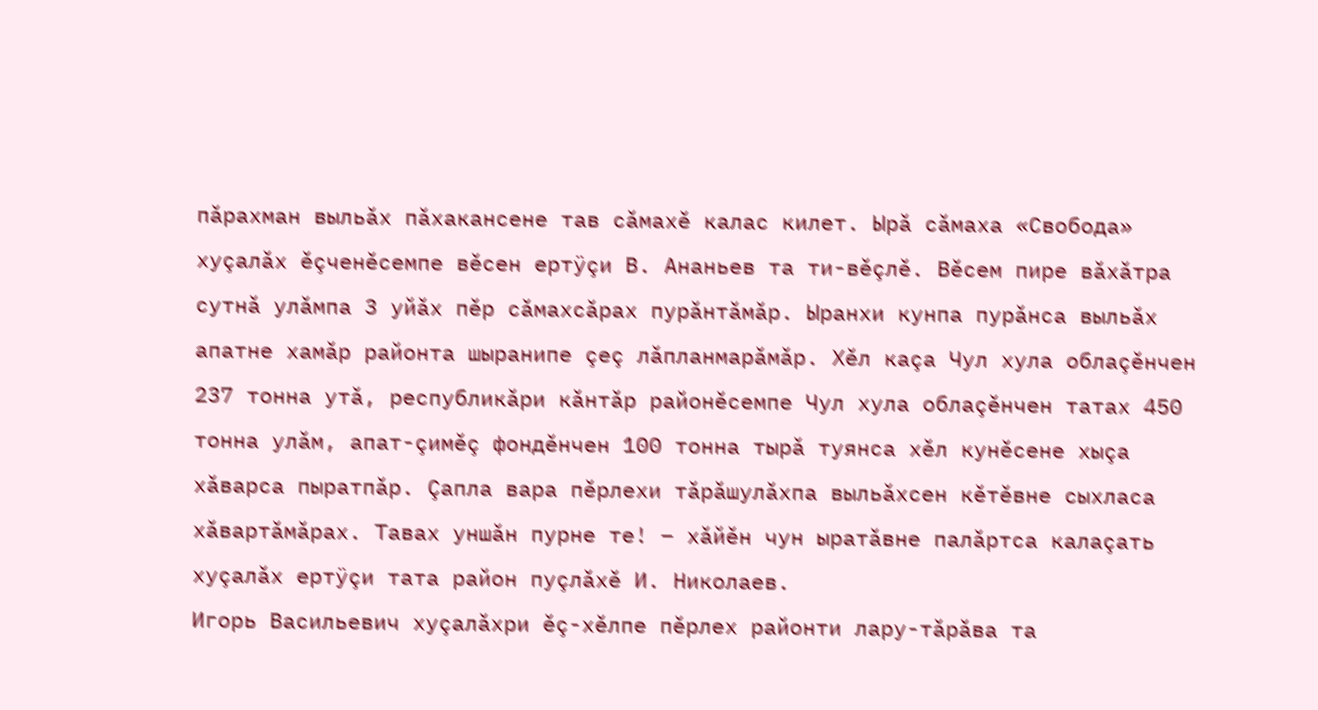пăрахман выльăх пăхакансене тав сăмахĕ калас килет. Ырă сăмаха «Свобода» хуçалăх ĕçченĕсемпе вĕсен ертÿçи В. Ананьев та ти-вĕçлĕ. Вĕсем пире вăхăтра сутнă улăмпа 3 уйăх пĕр сăмахсăрах пурăнтăмăр. Ыранхи кунпа пурăнса выльăх апатне хамăр районта шыранипе çеç лăпланмарăмăр. Хĕл каçа Чул хула облаçĕнчен 237 тонна утă, республикăри кăнтăр районĕсемпе Чул хула облаçĕнчен татах 450 тонна улăм, апат-çимĕç фондĕнчен 100 тонна тырă туянса хĕл кунĕсене хыçа хăварса пыратпăр. Çапла вара пĕрлехи тăрăшулăхпа выльăхсен кĕтĕвне сыхласа хăвартăмăрах. Тавах уншăн пурне те! – хăйĕн чун ыратăвне палăртса калаçать хуçалăх ертÿçи тата район пуçлăхĕ И. Николаев.
Игорь Васильевич хуçалăхри ĕç-хĕлпе пĕрлех районти лару-тăрăва та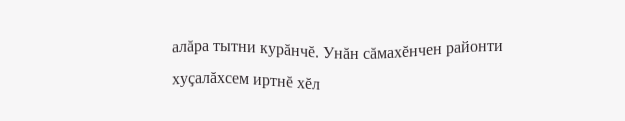алăра тытни курăнчĕ. Унăн сăмахĕнчен районти хуçалăхсем иртнĕ хĕл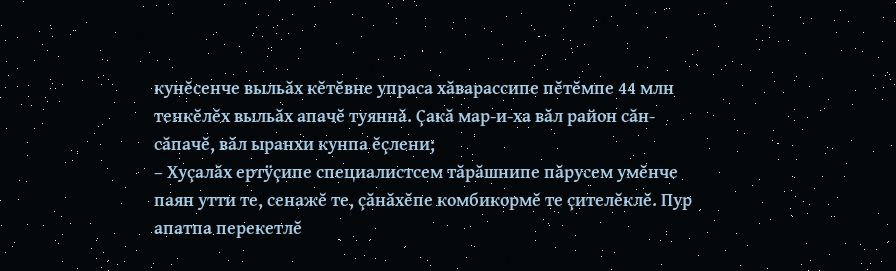кунĕсенче выльăх кĕтĕвне упраса хăварассипе пĕтĕмпе 44 млн тенкĕлĕх выльăх апачĕ туяннă. Çакă мар-и-ха вăл район сăн-сăпачĕ, вăл ыранхи кунпа ĕçлени;
– Хуçалăх ертÿçипе специалистсем тăрăшнипе пăрусем умĕнче паян утти те, сенажĕ те, çăнăхĕпе комбикормĕ те çителĕклĕ. Пур апатпа перекетлĕ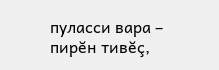пуласси вара – пирĕн тивĕç,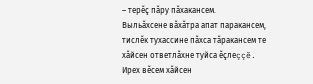– терĕç пăру пăхакансем.
Выльăхсене вăхăтра апат паракансем, тислĕк тухассине пăхса тăракансем те хăйсен ответлăхне туйса ĕçлеççĕ. Ирех вĕсем хăйсен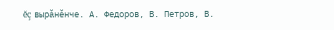ĕç вырăнĕнче. А. Федоров, В. Петров, В.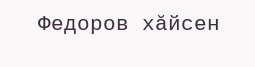Федоров хăйсен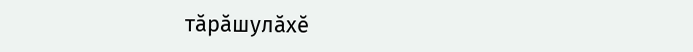тăрăшулăхĕ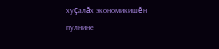хуçалăх экономикишĕн пулнине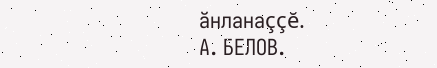ăнланаççĕ.
А. БЕЛОВ.